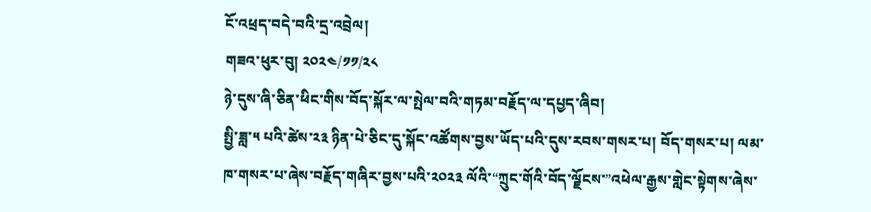ངོ་འཕྲད་བདེ་བའི་དྲ་འབྲེལ།
གཟའ་ཕུར་བུ། ༢༠༢༤/༡༡/༢༨
ཉེ་དུས་ཞི་ཅིན་ཕིང་གིས་བོད་སྐོར་ལ་སྤེལ་བའི་གཏམ་བརྗོད་ལ་དཔྱད་ཞིབ།
སྤྱི་ཟླ་༥ པའི་ཚེས་༢༣ ཉིན་པེ་ཅིང་དུ་སྐོང་འཚོགས་བྱས་ཡོད་པའི་དུས་རབས་གསར་པ། བོད་གསར་པ། ལམ་ཁ་གསར་པ་ཞེས་བརྗོད་གཞིར་བྱས་པའི་༢༠༢༣ ལོའི་“ཀྲུང་གོའི་བོད་ལྗོངས་”འཕེལ་རྒྱས་གླེང་སྟེགས་ཞེས་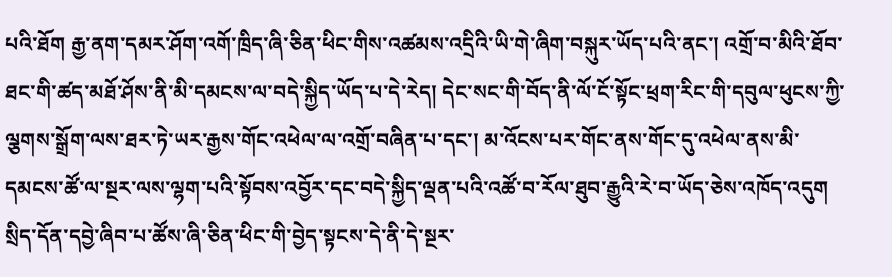པའི་ཐོག རྒྱ་ནག་དམར་ཤོག་འགོ་ཁྲིད་ཞི་ཅིན་ཕིང་གིས་འཚམས་འདྲིའི་ཡི་གེ་ཞིག་བསྐུར་ཡོད་པའི་ནང་། འགྲོ་བ་མིའི་ཐོབ་ཐང་གི་ཚད་མཐོ་ཤོས་ནི་མི་དམངས་ལ་བདེ་སྐྱིད་ཡོད་པ་དེ་རེད། དེང་སང་གི་བོད་ནི་ལོ་ངོ་སྟོང་ཕྲག་རིང་གི་དབུལ་ཕུངས་ཀྱི་ལྕགས་སྒྲོག་ལས་ཐར་ཏེ་ཡར་རྒྱས་གོང་འཕེལ་ལ་འགྲོ་བཞིན་པ་དང་། མ་འོངས་པར་གོང་ནས་གོང་དུ་འཕེལ་ནས་མི་དམངས་ཚོ་ལ་སྔར་ལས་ལྷག་པའི་སྟོབས་འབྱོར་དང་བདེ་སྐྱིད་ལྡན་པའི་འཚོ་བ་རོལ་ཐུབ་རྒྱུའི་རེ་བ་ཡོད་ཅེས་འཁོད་འདུག
སྲིད་དོན་དབྱེ་ཞིབ་པ་ཚོས་ཞི་ཅིན་ཕིང་གི་བྱེད་སྟངས་དེ་ནི་དེ་སྔར་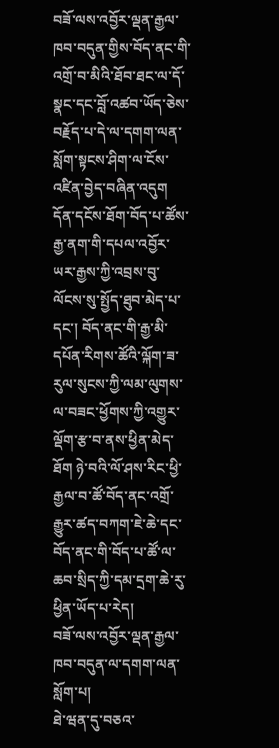བཟོ་ལས་འབྱོར་ལྡན་རྒྱལ་ཁབ་བདུན་གྱིས་བོད་ནང་གི་འགྲོ་བ་མིའི་ཐོབ་ཐང་ལ་དོ་སྣང་དང་བློ་འཚབ་ཡོད་ཅེས་བརྗོད་པ་དེ་ལ་དགག་ལན་སློག་སྟངས་ཤིག་ལ་ངོས་འཛིན་བྱེད་བཞིན་འདུག དོན་དངོས་ཐོག་བོད་པ་ཚོས་རྒྱ་ནག་གི་དཔལ་འབྱོར་ཡར་རྒྱས་ཀྱི་འབྲས་བུ་ལོངས་སུ་སྤྱོད་ཐུབ་མེད་པ་དང་། བོད་ནང་གི་རྒྱ་མི་དཔོན་རིགས་ཚོའི་ལྐོག་ཟ་རུལ་སུངས་ཀྱི་ལམ་ལུགས་ལ་བཟང་ཕྱོགས་ཀྱི་འགྱུར་ལྡོག་རྩ་བ་ནས་ཕྱིན་མེད་ཐོག ཉེ་བའི་ལོ་ཤས་རིང་ཕྱི་རྒྱལ་བ་ཚོ་བོད་ནང་འགྲོ་རྒྱུར་ཚད་བཀག་ཇེ་ཆེ་དང་བོད་ནང་གི་བོད་པ་ཚོ་ལ་ཆབ་སྲིད་ཀྱི་དམ་དྲག་ཆེ་རུ་ཕྱིན་ཡོད་པ་རེད།
བཟོ་ལས་འབྱོར་ལྡན་རྒྱལ་ཁབ་བདུན་ལ་དགག་ལན་སློག་པ།
ཐེ་ཝན་དུ་བཅའ་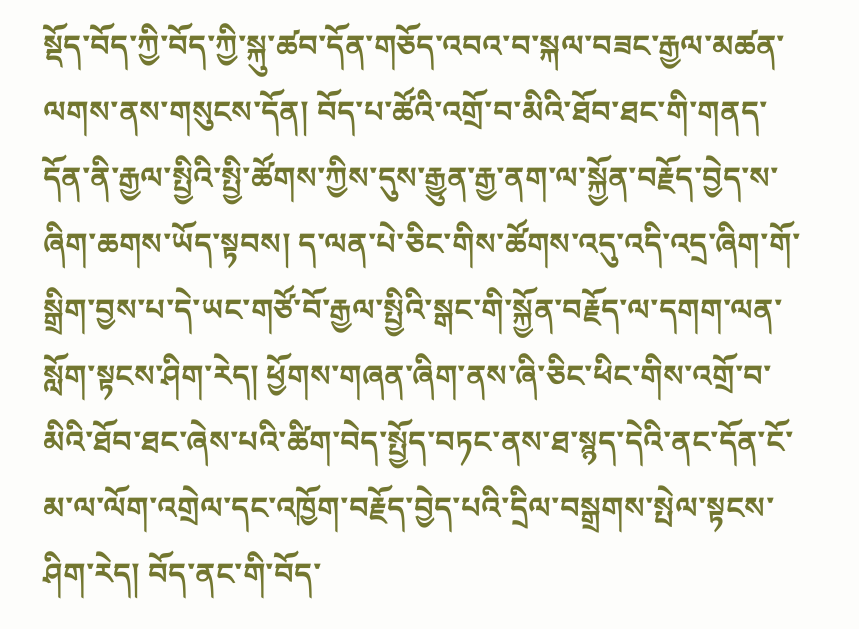སྡོད་བོད་ཀྱི་བོད་ཀྱི་སྐུ་ཚབ་དོན་གཅོད་འབའ་བ་སྐལ་བཟང་རྒྱལ་མཚན་ལགས་ནས་གསུངས་དོན། བོད་པ་ཚོའི་འགྲོ་བ་མིའི་ཐོབ་ཐང་གི་གནད་དོན་ནི་རྒྱལ་སྤྱིའི་སྤྱི་ཚོགས་ཀྱིས་དུས་རྒྱུན་རྒྱ་ནག་ལ་སྐྱོན་བརྗོད་བྱེད་ས་ཞིག་ཆགས་ཡོད་སྟབས། ད་ལན་པེ་ཅིང་གིས་ཚོགས་འདུ་འདི་འདྲ་ཞིག་གོ་སྒྲིག་བྱས་པ་དེ་ཡང་གཙོ་བོ་རྒྱལ་སྤྱིའི་སྒང་གི་སྐྱོན་བརྗོད་ལ་དགག་ལན་སློག་སྟངས་ཤིག་རེད། ཕྱོགས་གཞན་ཞིག་ནས་ཞི་ཅིང་ཕིང་གིས་འགྲོ་བ་མིའི་ཐོབ་ཐང་ཞེས་པའི་ཚིག་བེད་སྤྱོད་བཏང་ནས་ཐ་སྙད་དེའི་ནང་དོན་ངོ་མ་ལ་ལོག་འགྲེལ་དང་འཁྱོག་བརྗོད་བྱེད་པའི་དྲིལ་བསྒྲགས་སྤེལ་སྟངས་ཤིག་རེད། བོད་ནང་གི་བོད་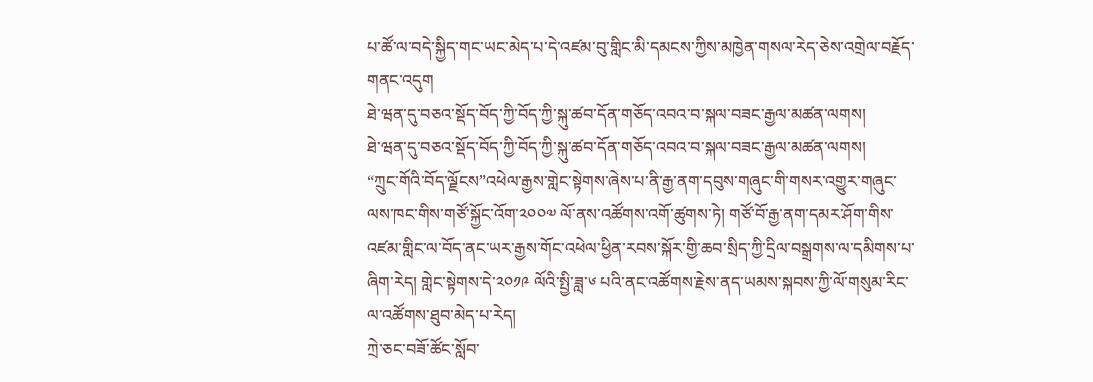པ་ཚོ་ལ་བདེ་སྐྱིད་གང་ཡང་མེད་པ་དེ་འཛམ་བུ་གླིང་མི་དམངས་ཀྱིས་མཁྱེན་གསལ་རེད་ཅེས་འགྲེལ་བརྗོད་གནང་འདུག
ཐེ་ཝན་དུ་བཅའ་སྡོད་བོད་ཀྱི་བོད་ཀྱི་སྐུ་ཚབ་དོན་གཅོད་འབའ་བ་སྐལ་བཟང་རྒྱལ་མཚན་ལགས།
ཐེ་ཝན་དུ་བཅའ་སྡོད་བོད་ཀྱི་བོད་ཀྱི་སྐུ་ཚབ་དོན་གཅོད་འབའ་བ་སྐལ་བཟང་རྒྱལ་མཚན་ལགས།
“ཀྲུང་གོའི་བོད་ལྗོངས”འཕེལ་རྒྱས་གླེང་སྟེགས་ཞེས་པ་ནི་རྒྱ་ནག་དབུས་གཞུང་གི་གསར་འགྱུར་གཞུང་ལས་ཁང་གིས་གཙོ་སྐྱོང་འོག་༢༠༠༧ ལོ་ནས་འཚོགས་འགོ་ཚུགས་ཏེ། གཙོ་བོ་རྒྱ་ནག་དམར་ཤོག་གིས་འཛམ་གླིང་ལ་བོད་ནང་ཡར་རྒྱས་གོང་འཕེལ་ཕྱིན་རབས་སྐོར་གྱི་ཆབ་སྲིད་ཀྱི་དྲིལ་བསྒྲགས་ལ་དམིགས་པ་ཞིག་རེད། གླེང་སྟེགས་དེ་༢༠༡༩ ལོའི་སྤྱི་ཟླ་༦ པའི་ནང་འཚོགས་རྗེས་ནད་ཡམས་སྐབས་ཀྱི་ལོ་གསུམ་རིང་ལ་འཚོགས་ཐུབ་མེད་པ་རེད།
ཀྲེ་ཅང་བཟོ་ཚོང་སློབ་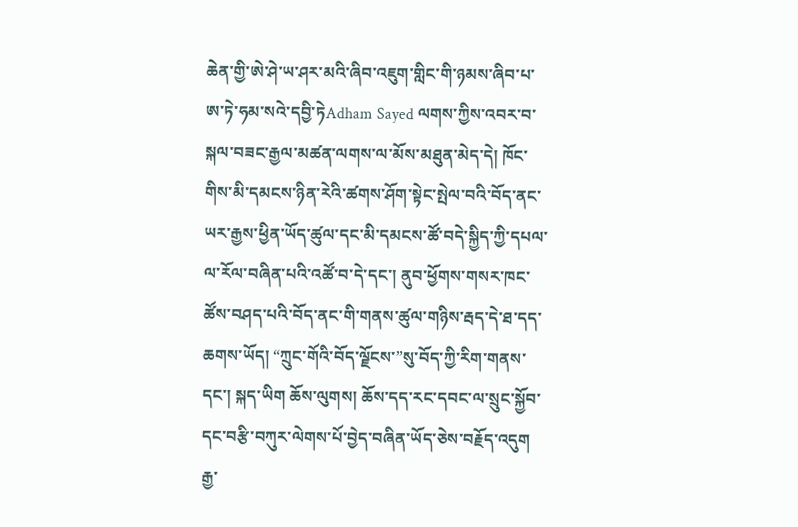ཆེན་གྱི་ཨེ་ཤེ་ཡ་ཤར་མའི་ཞིབ་འཇུག་གླིང་གི་ཉམས་ཞིབ་པ་ཨ་ཏེ་ཧམ་སའེ་དབྱི་ཏེAdham Sayed ལགས་ཀྱིས་འབར་བ་སྐལ་བཟང་རྒྱལ་མཚན་ལགས་ལ་མོས་མཐུན་མེད་དེ། ཁོང་གིས་མི་དམངས་ཉིན་རེའི་ཚགས་ཤོག་སྟེང་སྤེལ་བའི་བོད་ནང་ཡར་རྒྱས་ཕྱིན་ཡོད་ཚུལ་དང་མི་དམངས་ཚོ་བདེ་སྐྱིད་ཀྱི་དཔལ་ལ་རོལ་བཞིན་པའི་འཚོ་བ་དེ་དང་། ནུབ་ཕྱོགས་གསར་ཁང་ཚོས་བཤད་པའི་བོད་ནང་གི་གནས་ཚུལ་གཉིས་རྦད་དེ་ཐ་དད་ཆགས་ཡོད། “ཀྲུང་གོའི་བོད་ལྗོངས་”སུ་བོད་ཀྱི་རིག་གནས་དང་། སྐད་ཡིག ཆོས་ལུགས། ཆོས་དད་རང་དབང་ལ་སྲུང་སྐྱོབ་དང་བརྩི་བཀུར་ལེགས་པོ་བྱེད་བཞིན་ཡོད་ཅེས་བརྗོད་འདུག
རྒྱ་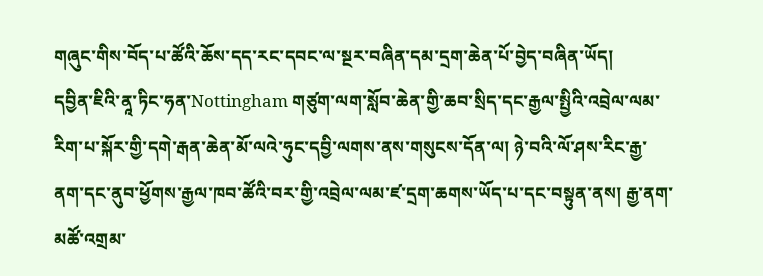གཞུང་གིས་བོད་པ་ཚོའི་ཆོས་དད་རང་དབང་ལ་སྔར་བཞིན་དམ་དྲག་ཆེན་པོ་བྱེད་བཞིན་ཡོད།
དབྱིན་ཇིའི་ནཱ་ཏིང་ཧན་Nottingham གཙུག་ལག་སློབ་ཆེན་གྱི་ཆབ་སྲིད་དང་རྒྱལ་སྤྱིའི་འབྲེལ་ལམ་རིག་པ་སྐོར་གྱི་དགེ་རྒན་ཆེན་མོ་ལའེ་ཧུང་དབྱི་ལགས་ནས་གསུངས་དོན་ལ། ཉེ་བའི་ལོ་ཤས་རིང་རྒྱ་ནག་དང་ནུབ་ཕྱོགས་རྒྱལ་ཁབ་ཚོའི་བར་གྱི་འབྲེལ་ལམ་ཛ་དྲག་ཆགས་ཡོད་པ་དང་བསྟུན་ནས། རྒྱ་ནག་མཚོ་འགྲམ་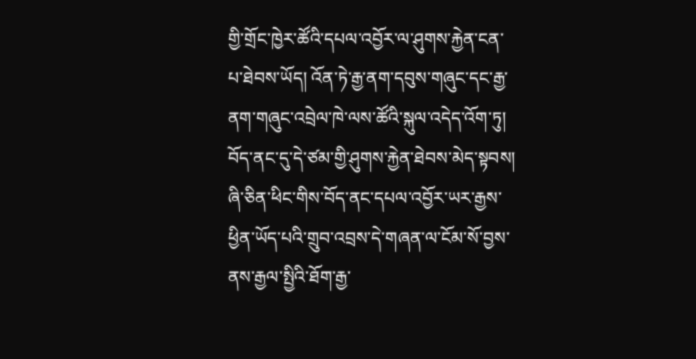གྱི་གྲོང་ཁྱེར་ཚོའི་དཔལ་འབྱོར་ལ་ཤུགས་རྐྱེན་ངན་པ་ཐེབས་ཡོད། འོན་ཏེ་རྒྱ་ནག་དབུས་གཞུང་དང་རྒྱ་ནག་གཞུང་འབྲེལ་ཁེ་ལས་ཚོའི་སྐུལ་འདེད་འོག་ཏུ། བོད་ནང་དུ་དེ་ཙམ་གྱི་ཤུགས་རྐྱེན་ཐེབས་མེད་སྟབས། ཞི་ཅིན་ཕིང་གིས་བོད་ནང་དཔལ་འབྱོར་ཡར་རྒྱས་ཕྱིན་ཡོད་པའི་གྲུབ་འབྲས་དེ་གཞན་ལ་ངོམ་སོ་བྱས་ནས་རྒྱལ་སྤྱིའི་ཐོག་རྒྱ་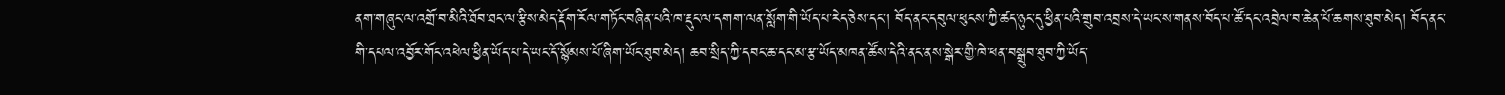ནག་གཞུང་ལ་འགྲོ་བ་མིའི་ཐོབ་ཐང་ལ་རྩིས་མེད་རྡོག་རོལ་གཏོང་བཞིན་པའི་ཁ་རྡུང་ལ་དགག་ལན་སློག་གི་ཡོད་པ་རེད་ཅེས་དང་། བོད་ནང་དབུལ་ཕུངས་ཀྱི་ཚད་ཉུང་དུ་ཕྱིན་པའི་གྲུབ་འབྲས་དེ་ཡང་ས་གནས་བོད་པ་ཚོ་དང་འབྲེལ་བ་ཆེན་པོ་ཆགས་ཐུབ་མེད། བོད་ནང་གི་དཔལ་འབྱོར་གོང་འཕེལ་ཕྱིན་ཡོད་པ་དེ་ཡང་དོ་སྙོམས་པོ་ཞིག་ཡོང་ཐུབ་མེད། ཆབ་སྲིད་ཀྱི་དབང་ཆ་དང་མ་རྩ་ཡོད་མཁན་ཚོས་དེའི་ནང་ནས་སྒེར་གྱི་ཁེ་ཕན་བསྒྲུབ་ཐུབ་ཀྱི་ཡོད་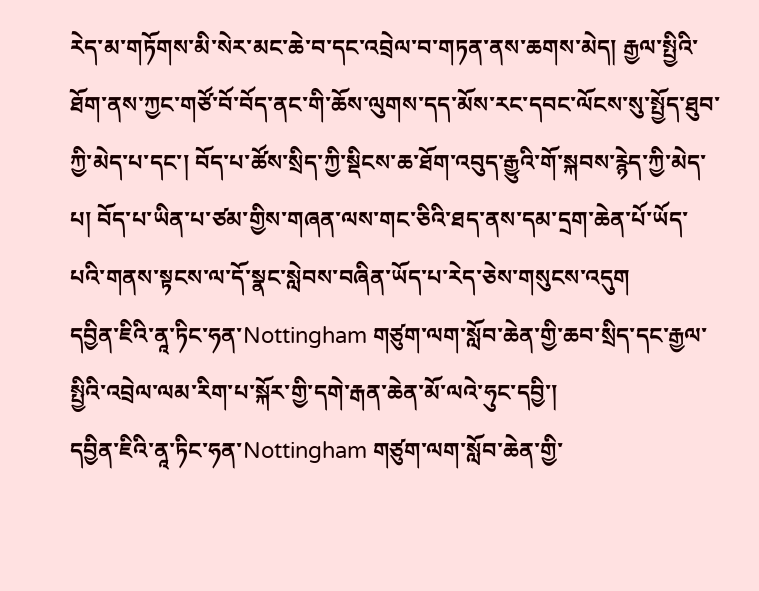རེད་མ་གཏོགས་མི་སེར་མང་ཆེ་བ་དང་འབྲེལ་བ་གཏན་ནས་ཆགས་མེད། རྒྱལ་སྤྱིའི་ཐོག་ནས་ཀྱང་གཙོ་བོ་བོད་ནང་གི་ཆོས་ལུགས་དད་མོས་རང་དབང་ལོངས་སུ་སྤྱོད་ཐུབ་ཀྱི་མེད་པ་དང་། བོད་པ་ཚོས་སྲིད་ཀྱི་སྡིངས་ཆ་ཐོག་འབུད་རྒྱུའི་གོ་སྐབས་རྙེད་ཀྱི་མེད་པ། བོད་པ་ཡིན་པ་ཙམ་གྱིས་གཞན་ལས་གང་ཅིའི་ཐད་ནས་དམ་དྲག་ཆེན་པོ་ཡོད་པའི་གནས་སྟངས་ལ་དོ་སྣང་སླེབས་བཞིན་ཡོད་པ་རེད་ཅེས་གསུངས་འདུག
དབྱིན་ཇིའི་ནཱ་ཏིང་ཧན་Nottingham གཙུག་ལག་སློབ་ཆེན་གྱི་ཆབ་སྲིད་དང་རྒྱལ་སྤྱིའི་འབྲེལ་ལམ་རིག་པ་སྐོར་གྱི་དགེ་རྒན་ཆེན་མོ་ལའེ་ཧུང་དབྱི་།
དབྱིན་ཇིའི་ནཱ་ཏིང་ཧན་Nottingham གཙུག་ལག་སློབ་ཆེན་གྱི་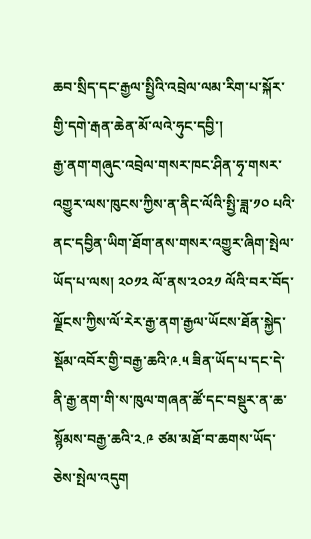ཆབ་སྲིད་དང་རྒྱལ་སྤྱིའི་འབྲེལ་ལམ་རིག་པ་སྐོར་གྱི་དགེ་རྒན་ཆེན་མོ་ལའེ་ཧུང་དབྱི་།
རྒྱ་ནག་གཞུང་འབྲེལ་གསར་ཁང་ཤིན་ཧྭ་གསར་འགྱུར་ལས་ཁུངས་ཀྱིས་ན་ནིང་ལོའི་སྤྱི་ཟླ་༡༠ པའི་ནང་དབྱིན་ཡིག་ཐོག་ནས་གསར་འགྱུར་ཞིག་སྤེལ་ཡོད་པ་ལས། ༢༠༡༢ ལོ་ནས་༢༠༢༡ ལོའི་བར་བོད་ལྗོངས་ཀྱིས་ལོ་རེར་རྒྱ་ནག་རྒྱལ་ཡོངས་ཐོན་སྐྱེད་སྡོམ་འབོར་གྱི་བརྒྱ་ཆའི་༩.༥ ཟིན་ཡོད་པ་དང་དེ་ནི་རྒྱ་ནག་གི་ས་ཁུལ་གཞན་ཚོ་དང་བསྡུར་ན་ཆ་སྙོམས་བརྒྱ་ཆའི་༢.༩ ཙམ་མཐོ་བ་ཆགས་ཡོད་ཅེས་སྤེལ་འདུག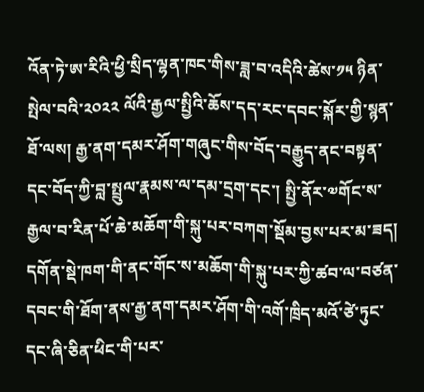འོན་ཏེ་ཨ་རིའི་ཕྱི་སྲིད་ལྷན་ཁང་གིས་ཟླ་བ་འདིའི་ཚེས་༡༥ ཉིན་སྤེལ་བའི་༢༠༢༢ ལོའི་རྒྱལ་སྤྱིའི་ཆོས་དད་རང་དབང་སྐོར་གྱི་སྙན་ཐོ་ལས། རྒྱ་ནག་དམར་ཤོག་གཞུང་གིས་བོད་བརྒྱུད་ནང་བསྟན་དང་བོད་ཀྱི་བླ་སྤྲུལ་རྣམས་ལ་དམ་དྲག་དང་། སྤྱི་ནོར་༧གོང་ས་རྒྱལ་བ་རིན་པོ་ཆེ་མཆོག་གི་སྐུ་པར་བཀག་སྡོམ་བྱས་པར་མ་ཟད། དགོན་སྡེ་ཁག་གི་ནང་གོང་ས་མཆོག་གི་སྐུ་པར་ཀྱི་ཚབ་ལ་བཙན་དབང་གི་ཐོག་ནས་རྒྱ་ནག་དམར་ཤོག་གི་འགོ་ཁྲིད་མའོ་ཙེ་ཏུང་དང་ཞི་ཅིན་ཕིང་གི་པར་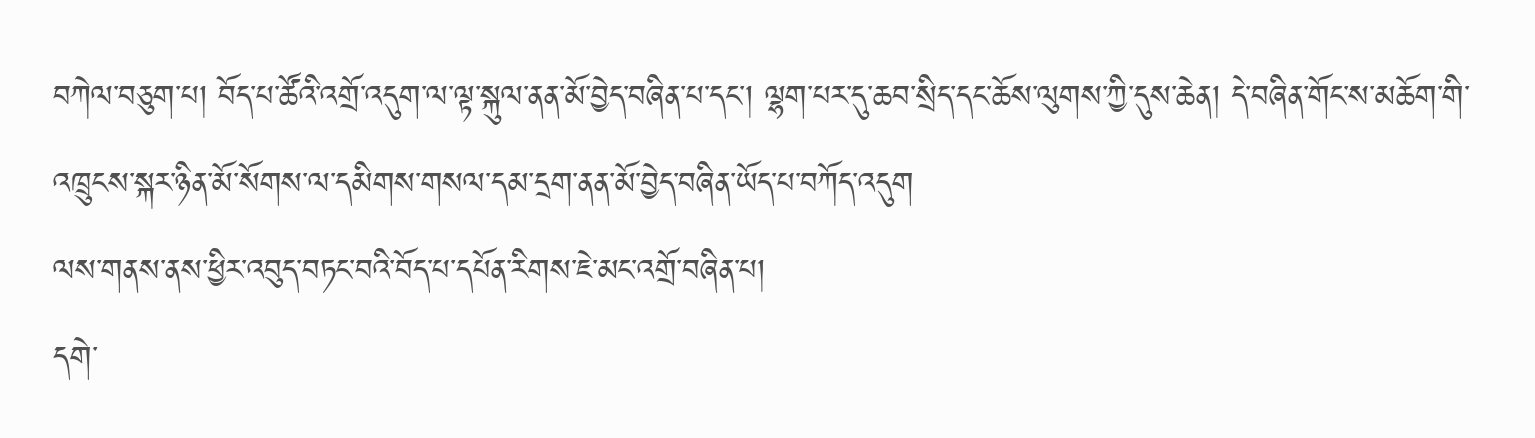བཀེལ་བཅུག་པ། བོད་པ་ཚོའི་འགྲོ་འདུག་ལ་ལྟ་སྐུལ་ནན་མོ་བྱེད་བཞིན་པ་དང་། ལྷག་པར་དུ་ཆབ་སྲིད་དང་ཆོས་ལུགས་ཀྱི་དུས་ཆེན། དེ་བཞིན་གོང་ས་མཆོག་གི་འཁྲུངས་སྐར་ཉིན་མོ་སོགས་ལ་དམིགས་གསལ་དམ་དྲག་ནན་མོ་བྱེད་བཞིན་ཡོད་པ་བཀོད་འདུག
ལས་གནས་ནས་ཕྱིར་འབུད་བཏང་བའི་བོད་པ་དཔོན་རིགས་ཇེ་མང་འགྲོ་བཞིན་པ།
དགེ་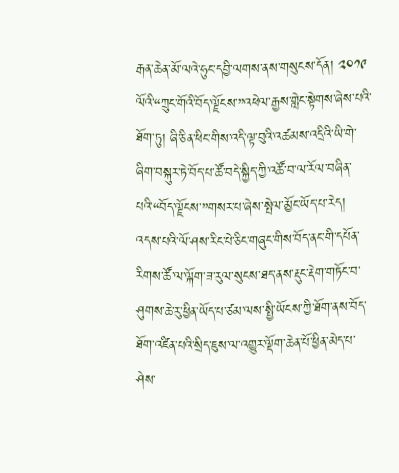རྒན་ཆེན་མོ་ལའེ་ཧུང་དབྱི་ལགས་ནས་གསུངས་དོན། ༢༠༡༩ ལོའི་“ཀྲུང་གོའི་བོད་ལྗོངས་”འཕེལ་རྒྱས་གླེང་སྟེགས་ཞེས་པའི་ཐོག་ཏུ། ཞི་ཅིན་ཕིང་གིས་འདི་ལྟ་བུའི་འཚམས་འདྲིའི་ཡི་གེ་ཞིག་བསྐུར་ཏེ་བོད་པ་ཚོ་བདེ་སྐྱིད་ཀྱི་འཚོ་བ་ལ་རོལ་བཞིན་པའི་“བོད་ལྗོངས་”གསར་པ་ཞེས་སྤེལ་མྱོང་ཡོད་པ་རེད། འདས་པའི་ལོ་ཤས་རིང་པེ་ཅིང་གཞུང་གིས་བོད་ནང་གི་དཔོན་རིགས་ཚོ་ལ་ལྐོག་ཟ་རུལ་སུངས་ཐད་ནས་རྡུང་རྡེག་གཏོང་བ་ཤུགས་ཆེ་རུ་ཕྱིན་ཡོད་པ་ཙམ་ལས་སྤྱི་ཡོངས་ཀྱི་ཐོག་ནས་བོད་ཐོག་འཛིན་པའི་སྲིད་ཇུས་ལ་འགྱུར་ལྡོག་ཆེན་པོ་ཕྱིན་མེད་པ་ཤེས་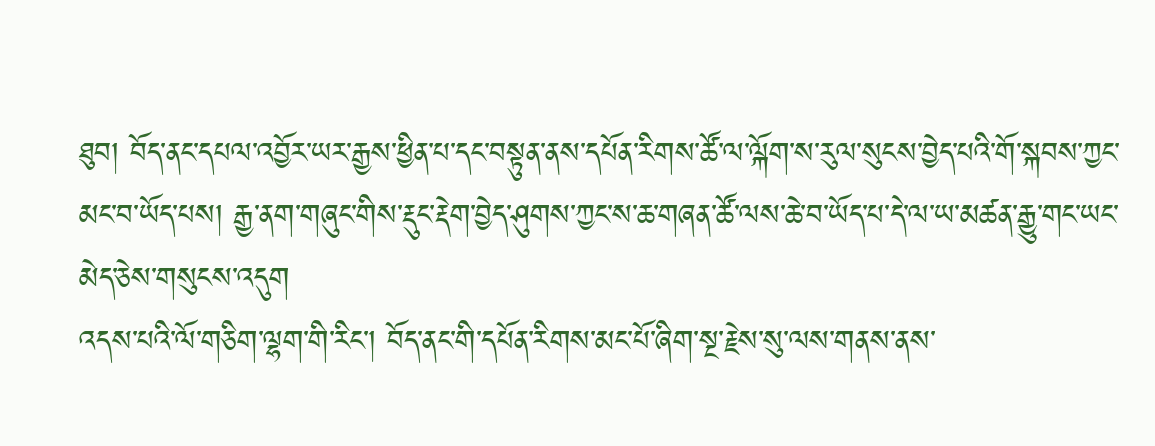ཐུབ། བོད་ནང་དཔལ་འབྱོར་ཡར་རྒྱས་ཕྱིན་པ་དང་བསྟུན་ནས་དཔོན་རིགས་ཚོ་ལ་ལྐོག་ས་རུལ་སུངས་བྱེད་པའི་གོ་སྐབས་ཀྱང་མང་བ་ཡོད་པས། རྒྱ་ནག་གཞུང་གིས་རྡུང་རྡེག་བྱེད་ཤུགས་ཀྱང་ས་ཆ་གཞན་ཚོ་ལས་ཆེ་བ་ཡོད་པ་དེ་ལ་ཡ་མཚན་རྒྱུ་གང་ཡང་མེད་ཅེས་གསུངས་འདུག
འདས་པའི་ལོ་གཅིག་ལྷག་གི་རིང་། བོད་ནང་གི་དཔོན་རིགས་མང་པོ་ཞིག་སྔ་རྗེས་སུ་ལས་གནས་ནས་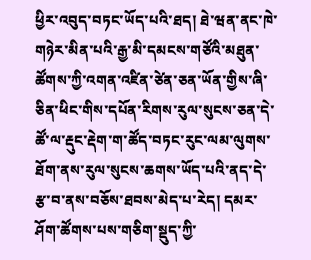ཕྱིར་འབུད་བཏང་ཡོད་པའི་ཐད། ཐེ་ཝན་ནང་ཁེ་གཉེར་མིན་པའི་རྒྱ་མི་དམངས་གཙོའི་མཐུན་ཚོགས་ཀྱི་འགན་འཛིན་ཙེན་ཅན་ཡོན་གྱིས་ཞི་ཅིན་ཕིང་གིས་དཔོན་རིགས་རུལ་སུངས་ཅན་དེ་ཚོ་ལ་རྡུང་རྡེག་ག་ཚོད་བཏང་རུང་ལམ་ལུགས་ཐོག་ནས་རུལ་སུངས་ཆགས་ཡོད་པའི་ནད་དེ་རྩ་བ་ནས་བཅོས་ཐབས་མེད་པ་རེད། དམར་ཤོག་ཚོགས་པས་གཅིག་སྡུད་ཀྱི་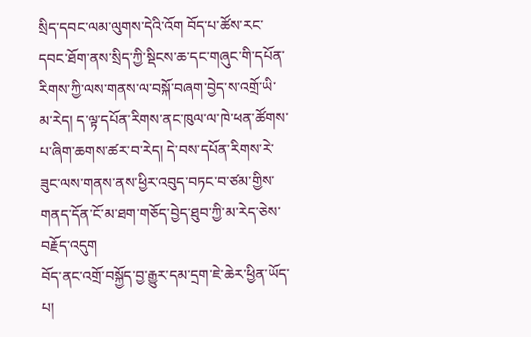སྲིད་དབང་ལམ་ལུགས་དེའི་འོག བོད་པ་ཚོས་རང་དབང་ཐོག་ནས་སྲིད་ཀྱི་སྡིངས་ཆ་དང་གཞུང་གི་དཔོན་རིགས་ཀྱི་ལས་གནས་ལ་བསྐོ་བཞག་བྱེད་ས་འགྲོ་ཡི་མ་རེད། ད་ལྟ་དཔོན་རིགས་ནང་ཁུལ་ལ་ཁེ་ཕན་ཚོགས་པ་ཞིག་ཆགས་ཚར་བ་རེད། དེ་བས་དཔོན་རིགས་རེ་ཟུང་ལས་གནས་ནས་ཕྱིར་འབུད་བཏང་བ་ཙམ་གྱིས་གནད་དོན་ངོ་མ་ཐག་གཅོད་བྱེད་ཐུབ་ཀྱི་མ་རེད་ཅེས་བརྗོད་འདུག
བོད་ནང་འགྲོ་བསྐྱོད་བྱ་རྒྱུར་དམ་དྲག་ཇེ་ཆེར་ཕྱིན་ཡོད་པ།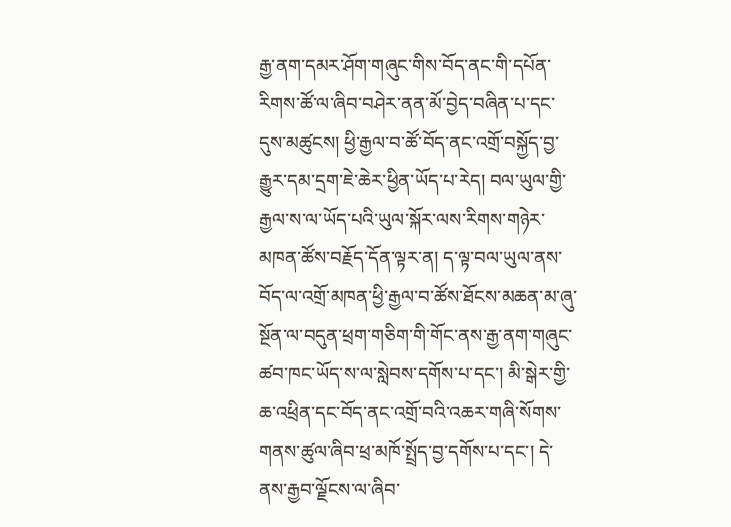རྒྱ་ནག་དམར་ཤོག་གཞུང་གིས་བོད་ནང་གི་དཔོན་རིགས་ཚོ་ལ་ཞིབ་བཤེར་ནན་མོ་བྱེད་བཞིན་པ་དང་དུས་མཚུངས། ཕྱི་རྒྱལ་བ་ཚོ་བོད་ནང་འགྲོ་བསྐྱོད་བྱ་རྒྱུར་དམ་དྲག་ཇེ་ཆེར་ཕྱིན་ཡོད་པ་རེད། བལ་ཡུལ་གྱི་རྒྱལ་ས་ལ་ཡོད་པའི་ཡུལ་སྐོར་ལས་རིགས་གཉེར་མཁན་ཚོས་བརྗོད་དོན་ལྟར་ན། ད་ལྟ་བལ་ཡུལ་ནས་བོད་ལ་འགྲོ་མཁན་ཕྱི་རྒྱལ་བ་ཚོས་ཐོངས་མཆན་མ་ཞུ་སྔོན་ལ་བདུན་ཕྲག་གཅིག་གི་གོང་ནས་རྒྱ་ནག་གཞུང་ཚབ་ཁང་ཡོད་ས་ལ་སླེབས་དགོས་པ་དང་། མི་སྒེར་གྱི་ཆ་འཕྲིན་དང་བོད་ནང་འགྲོ་བའི་འཆར་གཞི་སོགས་གནས་ཚུལ་ཞིབ་ཕྲ་མཁོ་སྤྲོད་བྱ་དགོས་པ་དང་། དེ་ནས་རྒྱབ་ལྗོངས་ལ་ཞིབ་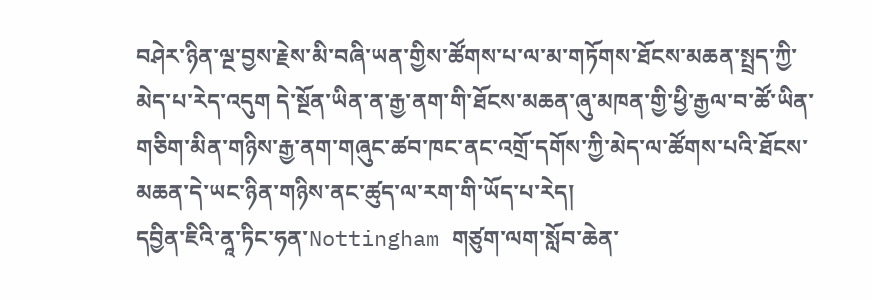བཤེར་ཉིན་ལྔ་བྱས་རྗེས་མི་བཞི་ཡན་གྱིས་ཚོགས་པ་ལ་མ་གཏོགས་ཐོངས་མཆན་སྤྲད་ཀྱི་མེད་པ་རེད་འདུག དེ་སྔོན་ཡིན་ན་རྒྱ་ནག་གི་ཐོངས་མཆན་ཞུ་མཁན་གྱི་ཕྱི་རྒྱལ་བ་ཚོ་ཡིན་གཅིག་མིན་གཉིས་རྒྱ་ནག་གཞུང་ཚབ་ཁང་ནང་འགྲོ་དགོས་ཀྱི་མེད་ལ་ཚོགས་པའི་ཐོངས་མཆན་དེ་ཡང་ཉིན་གཉིས་ནང་ཚུད་ལ་རག་གི་ཡོད་པ་རེད།
དབྱིན་ཇིའི་ནཱ་ཏིང་ཧན་Nottingham གཙུག་ལག་སློབ་ཆེན་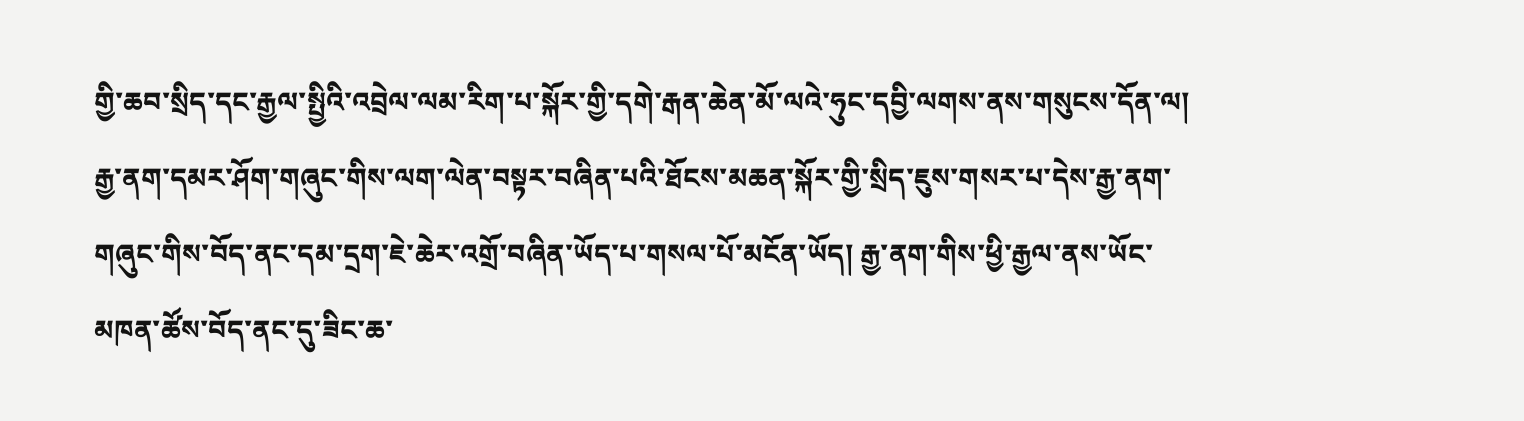གྱི་ཆབ་སྲིད་དང་རྒྱལ་སྤྱིའི་འབྲེལ་ལམ་རིག་པ་སྐོར་གྱི་དགེ་རྒན་ཆེན་མོ་ལའེ་ཧུང་དབྱི་ལགས་ནས་གསུངས་དོན་ལ། རྒྱ་ནག་དམར་ཤོག་གཞུང་གིས་ལག་ལེན་བསྟར་བཞིན་པའི་ཐོངས་མཆན་སྐོར་གྱི་སྲིད་ཇུས་གསར་པ་དེས་རྒྱ་ནག་གཞུང་གིས་བོད་ནང་དམ་དྲག་ཇེ་ཆེར་འགྲོ་བཞིན་ཡོད་པ་གསལ་པོ་མངོན་ཡོད། རྒྱ་ནག་གིས་ཕྱི་རྒྱལ་ནས་ཡོང་མཁན་ཚོས་བོད་ནང་དུ་ཟིང་ཆ་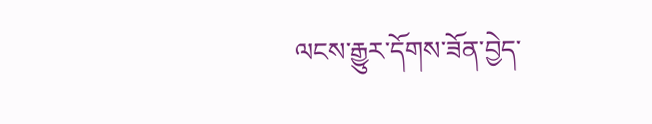ལངས་རྒྱུར་དོགས་ཟོན་བྱེད་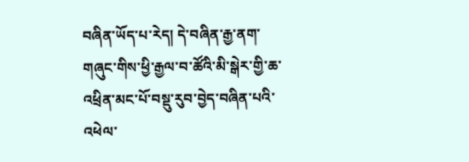བཞིན་ཡོད་པ་རེད། དེ་བཞིན་རྒྱ་ནག་གཞུང་གིས་ཕྱི་རྒྱལ་བ་ཚོའི་མི་སྒེར་གྱི་ཆ་འཕྲིན་མང་པོ་བསྡུ་རུབ་བྱེད་བཞིན་པའི་འཕེལ་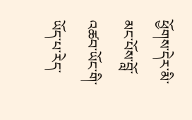ཕྱོགས་དེར་མི་མང་པོས་བློ་འཚབ་ཡོང་གི་ཡོད་པ་རེད་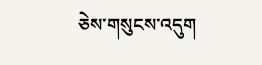ཅེས་གསུངས་འདུག